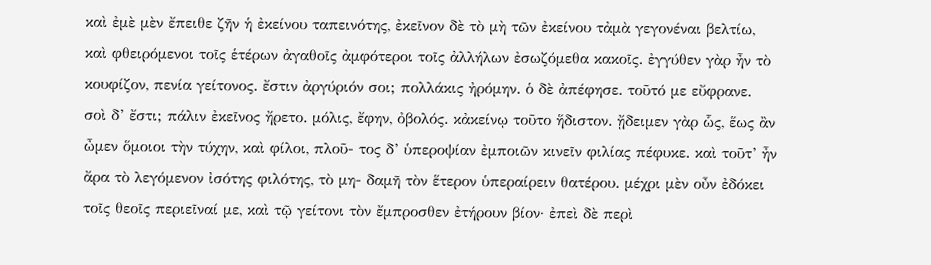καὶ ἐμὲ μὲν ἔπειθε ζῆν ἡ ἐκείνου ταπεινότης, ἐκεῖνον δὲ τὸ μὴ τῶν ἐκείνου τἀμὰ γεγονέναι βελτίω, καὶ φθειρόμενοι τοῖς ἑτέρων ἀγαθοῖς ἀμφότεροι τοῖς ἀλλήλων ἐσωζόμεθα κακοῖς. ἐγγύθεν γὰρ ἦν τὸ κουφίζον, πενία γείτονος. ἔστιν ἀργύριόν σοι; πολλάκις ἠρόμην. ὁ δὲ ἀπέφησε. τοῦτό με εὔφρανε. σοὶ δ’ ἔστι; πάλιν ἐκεῖνος ἤρετο. μόλις, ἔφην, ὀβολός. κἀκείνῳ τοῦτο ἥδιστον. ᾔδειμεν γὰρ ὧς, ἕως ἂν ὦμεν ὅμοιοι τὴν τύχην, καὶ φίλοι, πλοῦ- τος δ’ ὑπεροψίαν ἐμποιῶν κινεῖν φιλίας πέφυκε. καὶ τοῦτ’ ἦν ἄρα τὸ λεγόμενον ἰσότης φιλότης, τὸ μη- δαμῆ τὸν ἕτερον ὑπεραίρειν θατέρου. μέχρι μὲν οὖν ἐδόκει τοῖς θεοῖς περιεῖναί με, καὶ τῷ γείτονι τὸν ἔμπροσθεν ἐτήρουν βίον· ἐπεὶ δὲ περὶ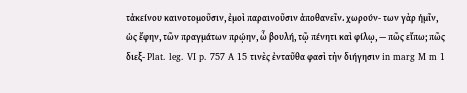τἀκείνου καινοτομοῦσιν, ἐμοὶ παραινοῦσιν ἀποθανεῖν. χωρούν- των γὰρ ἡμῖν, ὡς ἔφην, τῶν πραγμάτων πρῴην, ὦ βουλή, τῷ πένητι καὶ φίλῳ, — πῶς εἴπω; πῶς διεξ- Plat. leg. VI p. 757 A 15 τινὲς ἐνταῦθα φασὶ τὴν διήγησιν in marg M m 1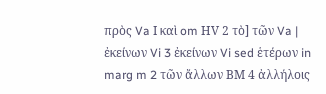πρὸς Va Ι καὶ om ΗV 2 τὸ] τῶν Va | ἐκείνων Vi 3 ἐκείνων Vi sed ἑτέρων in marg m 2 τῶν ἄλλων ΒΜ 4 ἀλλήλοις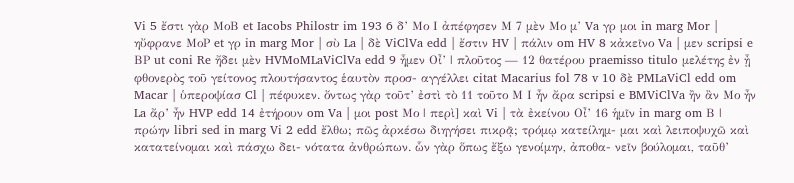Vi 5 ἔστι γὰρ ΜοΒ et Iacobs Philostr im 193 6 δ’ Μο Ι ἀπέφησεν Μ 7 μὲν Μο μ’ Va γρ μοι in marg Mor | ηὔφρανε ΜοΡ et γρ in marg Mor | σὺ La | δὲ ViClVa edd | ἔστιν HV | πάλιν om HV 8 κἀκεῖνο Va | μεν scripsi e ΒΡ ut coni Re ἤδει μὲν HVMoMLaViClVa edd 9 ἦμεν Οἶ’ | πλοῦτος — 12 θατέρου praemisso titulo μελέτης ἐν ᾖ φθονερὸς τοῦ γείτονος πλουτήσαντος ἑαυτὸν προσ- αγγέλλει citat Macarius fol 78 v 10 δὲ PMLaViCl edd om Macar | ὑπεροψίασ Cl | πέφυκεν. ὄντως γὰρ τοῦτ’ ἐστὶ τὸ 11 τοῦτο Μ Ι ἦν ἄρα scripsi e BMViClVa ἢν ἂν Μο ἦν La ἄρ’ ἦν HVP edd 14 ἐτήρουν om Va | μοι post Μο | περὶ] καὶ Vi | τὰ ἐκείνου Οἶ’ 16 ἡμῖν in marg om Β | πρώην libri sed in marg Vi 2 edd ἔλθω; πῶς ἀρκέσω διηγήσει πικρᾷ; τρόμῳ κατείλημ- μαι καὶ λειποψυχῶ καὶ κατατείνομαι καὶ πάσχω δει- νότατα ἀνθρώπων. ὧν γὰρ ὅπως ἔξω γενοίμην, ἀποθα- νεῖν βούλομαι, ταῦθ’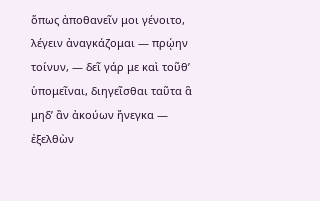ὅπως ἀποθανεῖν μοι γένοιτο, λέγειν ἀναγκάζομαι — πρῴην τοίνυν, — δεῖ γάρ με καὶ τοῦθ’ ὑπομεῖναι, διηγεῖσθαι ταῦτα ἃ μηδ’ ἂν ἀκούων ἤνεγκα — ἐξελθὼν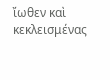ἴωθεν καὶ κεκλεισμένας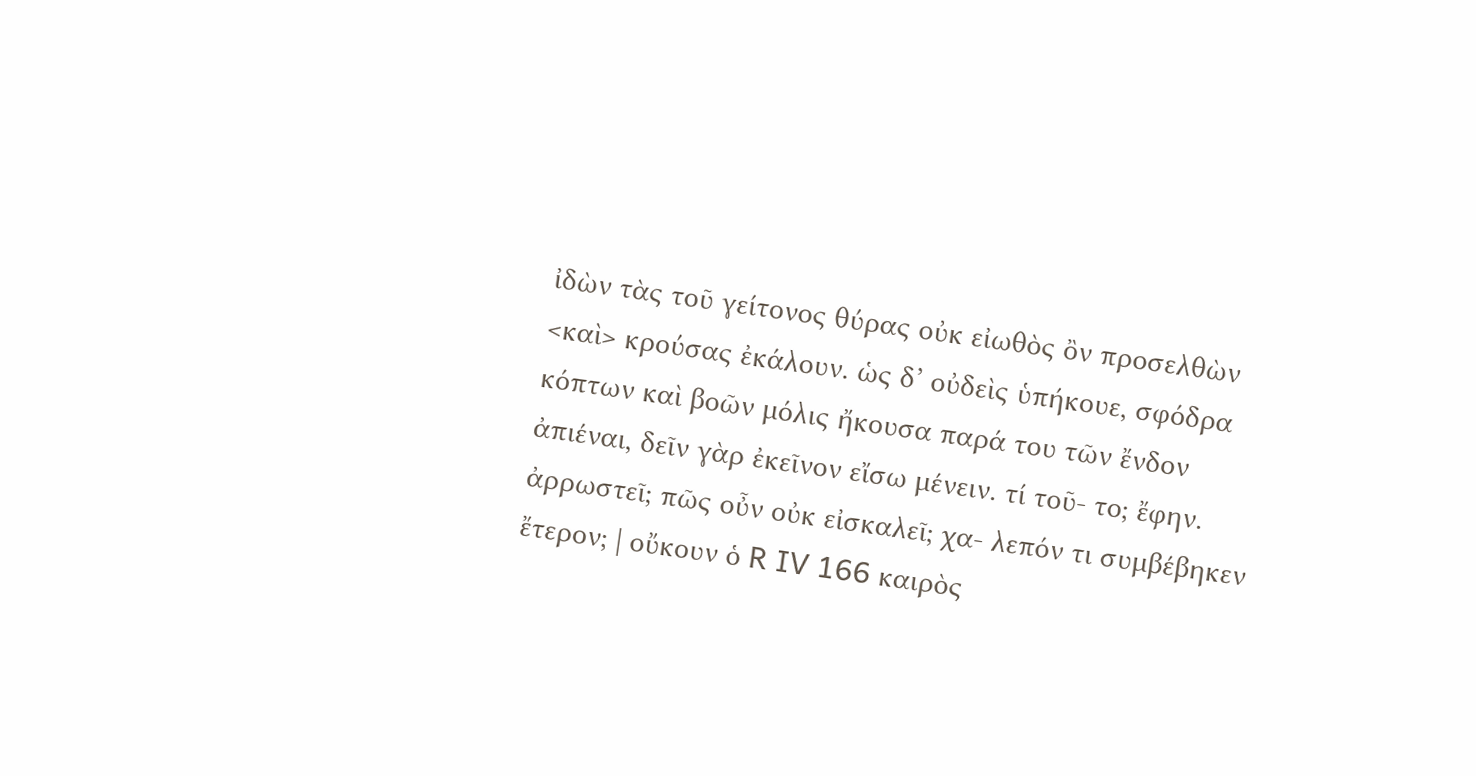ἰδὼν τὰς τοῦ γείτονος θύρας οὐκ εἰωθὸς ὂν προσελθὼν <καὶ> κρούσας ἐκάλουν. ὡς δ’ οὐδεὶς ὑπήκουε, σφόδρα κόπτων καὶ βοῶν μόλις ἤκουσα παρά του τῶν ἔνδον ἀπιέναι, δεῖν γὰρ ἐκεῖνον εἴσω μένειν. τί τοῦ- το; ἔφην. ἀρρωστεῖ; πῶς οὖν οὐκ εἰσκαλεῖ; χα- λεπόν τι συμβέβηκεν ἔτερον; | οὔκουν ὁ R IV 166 καιρὸς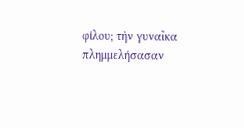φίλου; τὴν γυναῖκα πλημμελήσασαν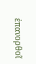ἐπανορθοῖ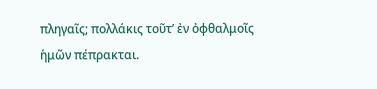πληγαῖς; πολλάκις τοῦτ’ ἐν ὀφθαλμοῖς ἡμῶν πέπρακται.